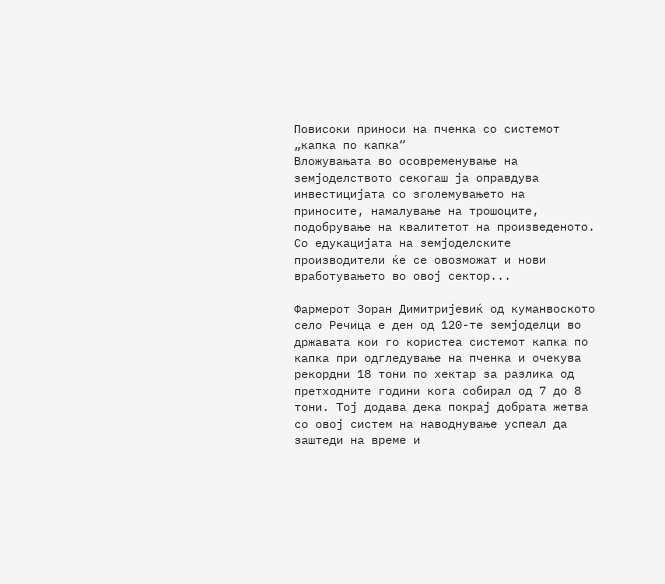Повисоки приноси на пченка со системот „капка по капка“
Вложувањата во осовременување на земјоделството секогаш ја оправдува инвестицијата со зголемувањето на приносите, намалување на трошоците, подобрување на квалитетот на произведеното. Со едукацијата на земјоделските производители ќе се овозможат и нови вработувањето во овој сектор...

Фармерот Зоран Димитријевиќ од куманвоското село Речица е ден од 120-те земјоделци во државата кои го користеа системот капка по капка при одгледување на пченка и очекува рекордни 18 тони по хектар за разлика од претходните години кога собирал од 7 до 8 тони. Тој додава дека покрај добрата жетва со овој систем на наводнување успеал да заштеди на време и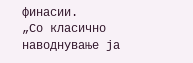финасии.
„Со класично наводнување ја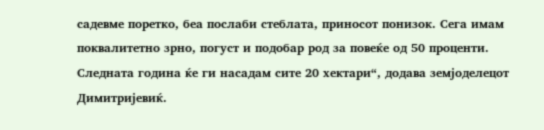садевме поретко, беа послаби стеблата, приносот понизок. Сега имам поквалитетно зрно, погуст и подобар род за повеќе од 50 проценти. Следната година ќе ги насадам сите 20 хектари“, додава земјоделецот Димитријевиќ.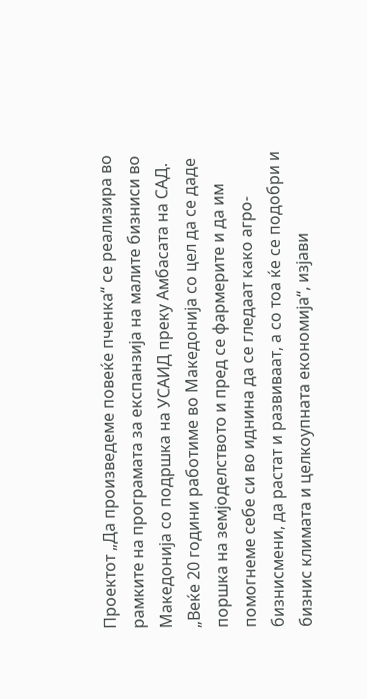Проектот „Да произведеме повеќе пченка“ се реализира во рамките на програмата за експанзија на малите бизниси во Македонија со подршка на УСАИД преку Амбасата на САД.
„Веќе 20 години работиме во Македонија со цел да се даде поршка на земјоделството и пред се фармерите и да им помогнеме себе си во иднина да се гледаат како агро-бизнисмени, да растат и развиваат, а со тоа ќе се подобри и бизнис климата и целкоупната економија“, изјави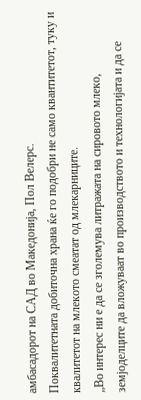амбасадорот на САД во Македонија, Пол Велерс.
Поквалитетната добиточна храна ќе го подобри не само квантитетот, туку и квалитетот на млекото смеатат од млекарниците.
„Во интерес ни е да се зголемува литражата на сировото млеко, земјоделците да вложуваат во производството и технологијата и да се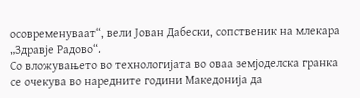осовременуваат“, вели Јован Дабески, сопственик на млекара „Здравје Радово“.
Со вложувањето во технологијата во оваа земјоделска гранка се очекува во наредните години Македонија да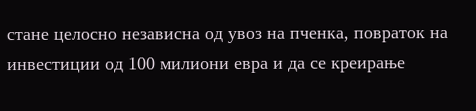стане целосно независна од увоз на пченка, повраток на инвестиции од 100 милиони евра и да се креирање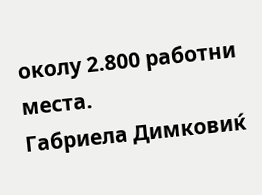околу 2.800 работни места.
Габриела Димковиќ